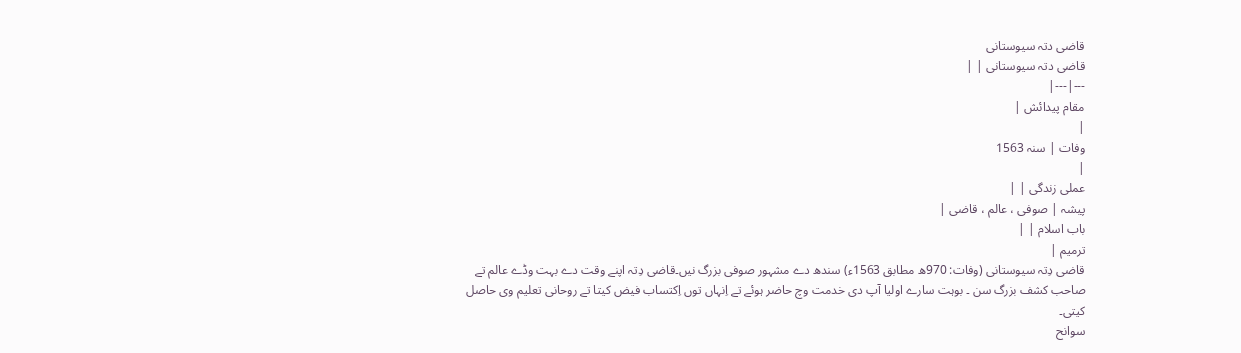قاضی دتہ سیوستانی
قاضی دتہ سیوستانی | |
---|---|
مقام پیدائش |
|
وفات | سنہ 1563
|
عملی زندگی | |
پیشہ | صوفی ، عالم ، قاضی |
باب اسلام | |
ترمیم |
قاضی دِتہ سیوستانی (وفات: 970ھ مطابق 1563ء) سندھ دے مشہور صوفی بزرگ نيں۔قاضی دِتہ اپنے وقت دے بہت وڈے عالم تے صاحب کشف بزرگ سن ۔ بوہت سارے اولیا آپ دی خدمت وچ حاضر ہوئے تے اِنہاں توں اِکتساب فیض کیتا تے روحانی تعلیم وی حاصل کيتی۔
سوانح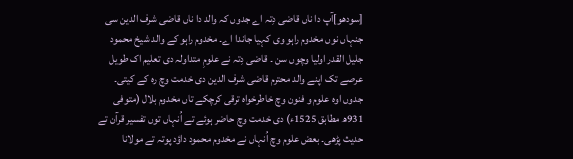[سودھو]آپ دا ناں قاضی دِتہ اے جدوں کہ والد دا ناں قاضی شرف الدین سی جنہاں نوں مخدوم راہو وی کہیا جاندا اے۔ مخدوم راہو کے والد شیخ محمود جلیل القدر اولیا وچوں سن ۔ قاضی دِتہ نے علومِ متداولہ دی تعلیم اک طویل عرصے تک اپنے والد محترم قاضی شرف الدین دی خدمت وچ رہ کے کيتی۔ جدوں اوہ علوم و فنون وچ خاطرخواہ ترقی کرچکے تاں مخدوم بلال (متوفی 931ھ مطابق 1525ء) دی خدمت وچ حاضر ہوئے تے اُنہاں توں تفسیر قرآن تے حدیث پڑھی۔ بعض علوم وچ اُنہاں نے مخدوم محمود داؤد پوتہ تے مولانا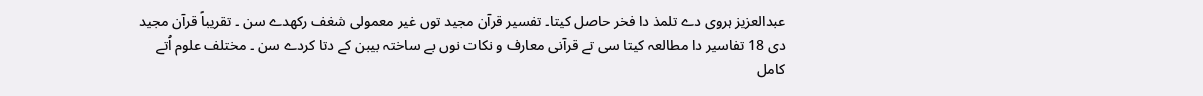عبدالعزیز ہروی دے تلمذ دا فخر حاصل کیتا۔ تفسیر قرآن مجید توں غیر معمولی شغف رکھدے سن ۔ تقریباً قرآن مجید دی 18 تفاسیر دا مطالعہ کیتا سی تے قرآنی معارف و نکات نوں بے ساختہ بیبن کے دتا کردے سن ۔ مختلف علوم اُتے کامل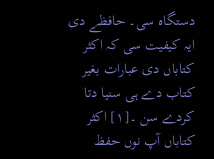دستگاہ سی۔ حافظے دی ایہ کیفیت سی کہ اکثر کتاباں دی عبارات بغیر کتاب دے ہی سنیا دتا کردے سن ۔[۱] اکثر کتاباں آپ نوں حفظ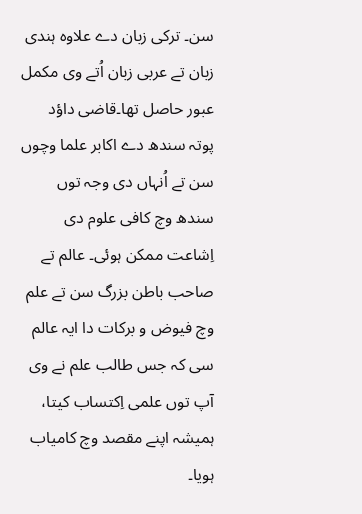سن۔ ترکی زبان دے علاوہ ہندی زبان تے عربی زبان اُتے وی مکمل عبور حاصل تھا۔قاضی داؤد پوتہ سندھ دے اکابر علما وچوں سن تے اُنہاں دی وجہ توں سندھ وچ کافی علوم دی اِشاعت ممکن ہوئی۔ عالم تے صاحب باطن بزرگ سن تے علم وچ فیوض و برکات دا ایہ عالم سی کہ جس طالب علم نے وی آپ توں علمی اِکتساب کيتا، ہمیشہ اپنے مقصد وچ کامیاب ہويا۔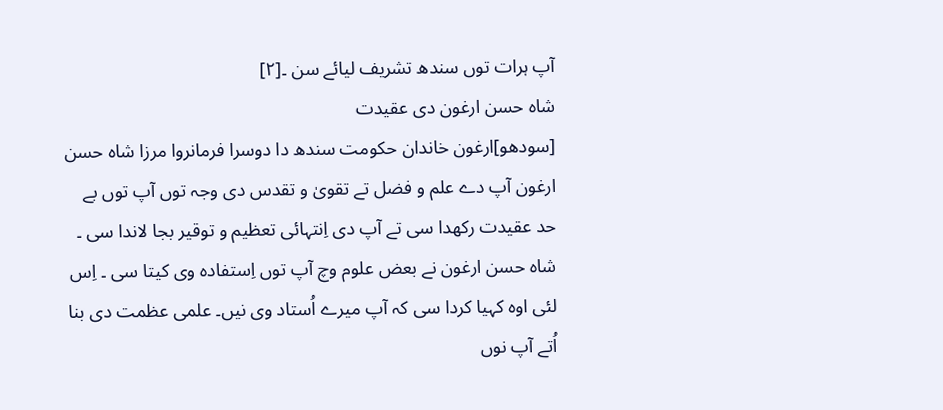آپ ہرات توں سندھ تشریف لیائے سن ۔[۲]
شاہ حسن ارغون دی عقیدت
[سودھو]ارغون خاندان حکومت سندھ دا دوسرا فرمانروا مرزا شاہ حسن ارغون آپ دے علم و فضل تے تقویٰ و تقدس دی وجہ توں آپ توں بے حد عقیدت رکھدا سی تے آپ دی اِنتہائی تعظیم و توقیر بجا لاندا سی ۔ شاہ حسن ارغون نے بعض علوم وچ آپ توں اِستفادہ وی کیتا سی ۔ اِس لئی اوہ کہیا کردا سی کہ آپ میرے اُستاد وی نيں۔ علمی عظمت دی بنا اُتے آپ نوں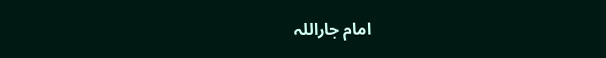امام جاراللہ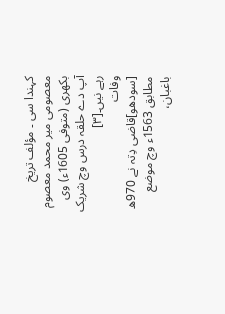کہندا سی ۔ مؤلف تریخ معصومی میر محمد معصوم بکھری (متوفی 1605ء) وی آپ دے حلقہ درس وچ شریک رہے نيں۔[۳]
وفات
[سودھو]قاضی دِتہ نے 970ھ مطابق 1563ء وچ موضع باغبان،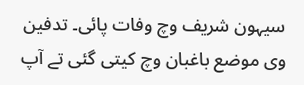سیہون شریف وچ وفات پائی۔ تدفین وی موضع باغبان وچ کيتی گئی تے آپ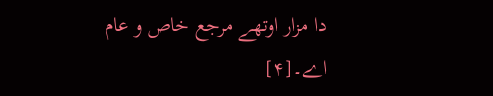دا مزار اوتھے مرجع خاص و عام اے۔[۴]